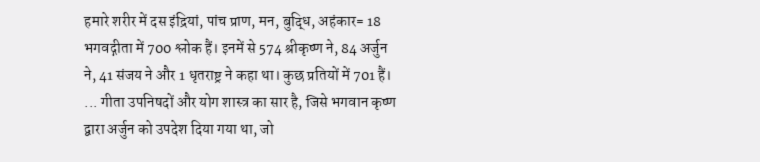हमारे शरीर में दस इंद्रियां, पांच प्राण, मन, बुद्धि, अहंकार= 18 भगवद्गीता में 700 श्लोक हैं। इनमें से 574 श्रीकृष्ण ने, 84 अर्जुन ने, 41 संजय ने और 1 धृतराष्ट्र ने कहा था। कुछ प्रतियों में 701 हैं। ... गीता उपनिषदों और योग शास्त्र का सार है, जिसे भगवान कृष्ण द्वारा अर्जुन को उपदेश दिया गया था, जो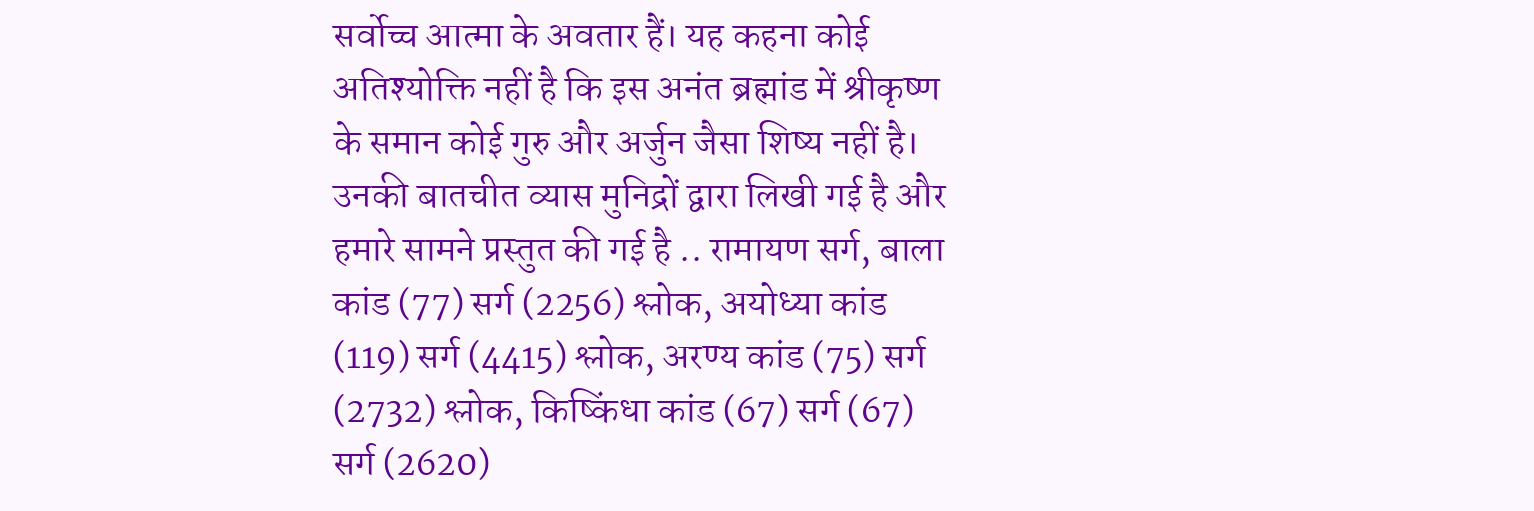सर्वोच्च आत्मा के अवतार हैं। यह कहना कोई अतिश्योक्ति नहीं है कि इस अनंत ब्रह्मांड में श्रीकृष्ण के समान कोई गुरु और अर्जुन जैसा शिष्य नहीं है। उनकी बातचीत व्यास मुनिद्रों द्वारा लिखी गई है और हमारे सामने प्रस्तुत की गई है .. रामायण सर्ग, बाला कांड (77) सर्ग (2256) श्लोक, अयोध्या कांड (119) सर्ग (4415) श्लोक, अरण्य कांड (75) सर्ग (2732) श्लोक, किष्किंधा कांड (67) सर्ग (67) सर्ग (2620)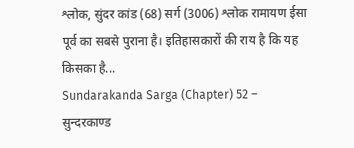श्लोक, सुंदर कांड (68) सर्ग (3006) श्लोक रामायण ईसा पूर्व का सबसे पुराना है। इतिहासकारों की राय है कि यह किसका है...
Sundarakanda Sarga (Chapter) 52 – सुन्दरकाण्ड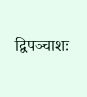द्विपञ्चाशः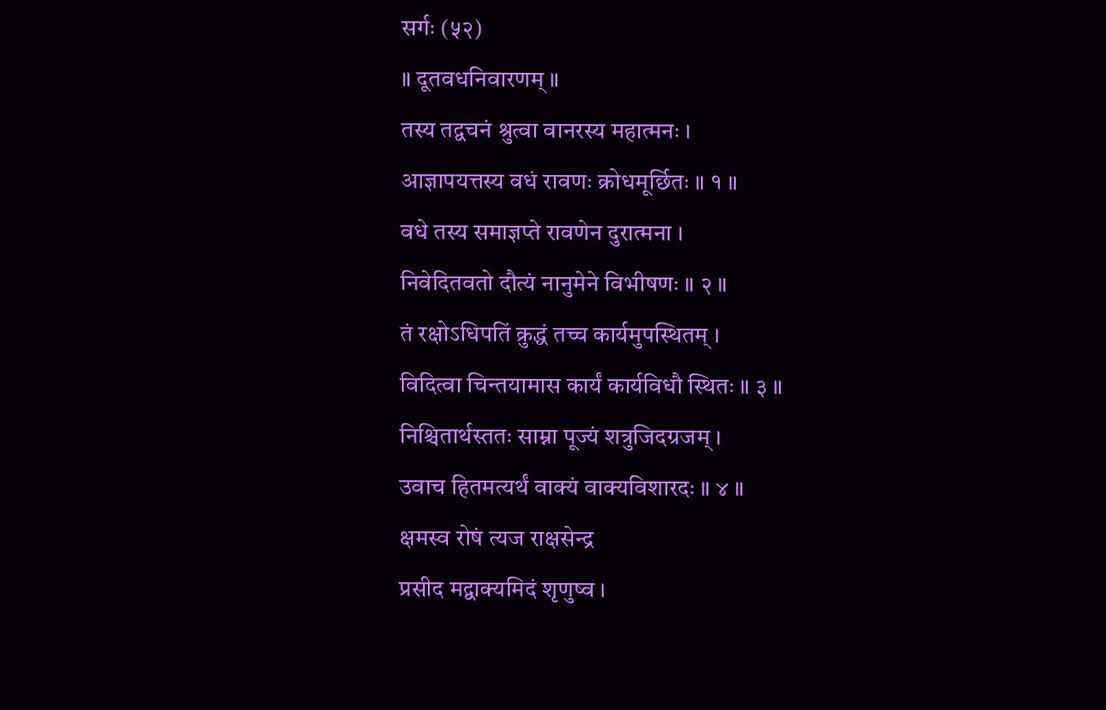सर्गः (५२)
॥ दूतवधनिवारणम् ॥
तस्य तद्वचनं श्रुत्वा वानरस्य महात्मनः ।
आज्ञापयत्तस्य वधं रावणः क्रोधमूर्छितः ॥ १ ॥
वधे तस्य समाज्ञप्ते रावणेन दुरात्मना ।
निवेदितवतो दौत्यं नानुमेने विभीषणः ॥ २ ॥
तं रक्षोऽधिपतिं क्रुद्धं तच्च कार्यमुपस्थितम् ।
विदित्वा चिन्तयामास कार्यं कार्यविधौ स्थितः ॥ ३ ॥
निश्चितार्थस्ततः साम्ना पूज्यं शत्रुजिदग्रजम् ।
उवाच हितमत्यर्थं वाक्यं वाक्यविशारदः ॥ ४ ॥
क्षमस्व रोषं त्यज राक्षसेन्द्र
प्रसीद मद्वाक्यमिदं शृणुष्व ।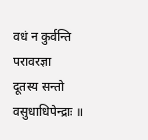वधं न कुर्वन्ति परावरज्ञा
दूतस्य सन्तो वसुधाधिपेन्द्राः ॥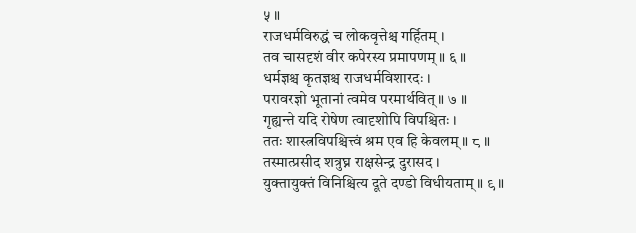५ ॥
राजधर्मविरुद्धं च लोकवृत्तेश्च गर्हितम् ।
तव चासदृशं वीर कपेरस्य प्रमापणम् ॥ ६ ॥
धर्मज्ञश्च कृतज्ञश्च राजधर्मविशारदः ।
परावरज्ञो भूतानां त्वमेव परमार्थवित् ॥ ७ ॥
गृह्यन्ते यदि रोषेण त्वादृशोपि विपश्चितः ।
ततः शास्त्रविपश्चित्त्वं श्रम एव हि केवलम् ॥ ८ ॥
तस्मात्प्रसीद शत्रुघ्न राक्षसेन्द्र दुरासद ।
युक्तायुक्तं विनिश्चित्य दूते दण्डो विधीयताम् ॥ ९ ॥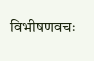विभीषणवचः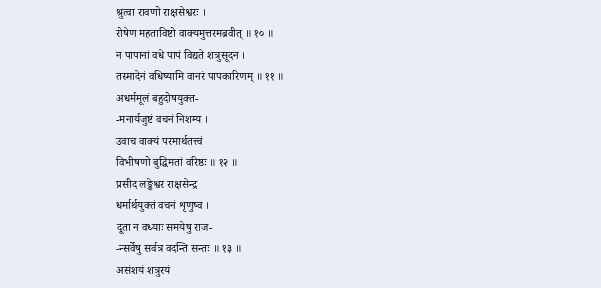श्रुत्वा रावणो राक्षसेश्वरः ।
रोषेण महताविष्टो वाक्यमुत्तरमब्रवीत् ॥ १० ॥
न पापानां वधे पापं विद्यते शत्रुसूदन ।
तस्मादेनं वधिष्यामि वानरं पापकारिणम् ॥ ११ ॥
अधर्ममूलं बहुदोषयुक्त-
-मनार्यजुष्टं वचनं निशम्य ।
उवाच वाक्यं परमार्थतत्त्वं
विभीषणो बुद्धिमतां वरिष्ठः ॥ १२ ॥
प्रसीद लङ्केश्वर राक्षसेन्द्र
धर्मार्थयुक्तं वचनं शृणुष्व ।
दूता न वध्याः समयेषु राज-
-न्सर्वेषु सर्वत्र वदन्ति सन्तः ॥ १३ ॥
असंशयं शत्रुरयं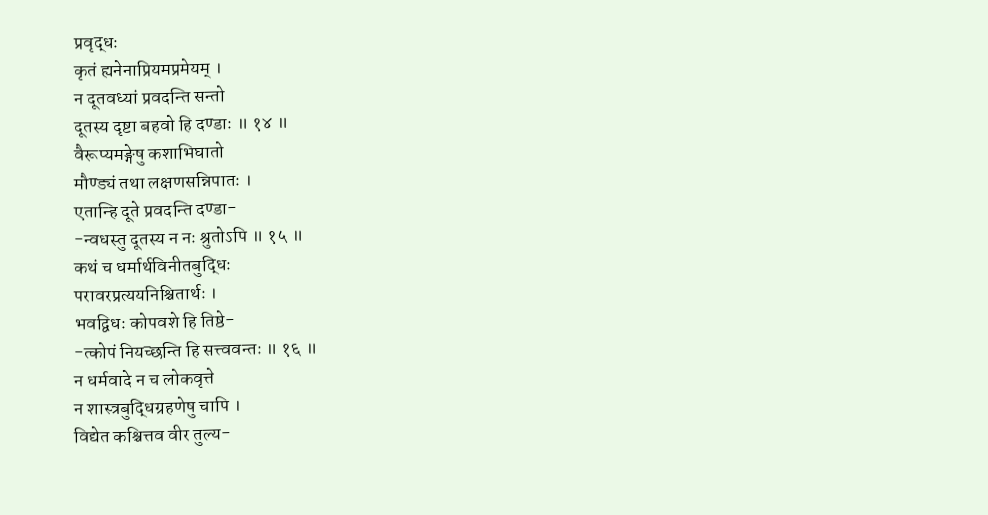प्रवृद्धः
कृतं ह्यनेनाप्रियमप्रमेयम् ।
न दूतवध्यां प्रवदन्ति सन्तो
दूतस्य दृष्टा बहवो हि दण्डाः ॥ १४ ॥
वैरूप्यमङ्गेषु कशाभिघातो
मौण्ड्यं तथा लक्षणसन्निपातः ।
एतान्हि दूते प्रवदन्ति दण्डा-
-न्वधस्तु दूतस्य न नः श्रुतोऽपि ॥ १५ ॥
कथं च धर्मार्थविनीतबुद्धिः
परावरप्रत्ययनिश्चितार्थः ।
भवद्विधः कोपवशे हि तिष्ठे-
-त्कोपं नियच्छन्ति हि सत्त्ववन्तः ॥ १६ ॥
न धर्मवादे न च लोकवृत्ते
न शास्त्रबुद्धिग्रहणेषु चापि ।
विद्येत कश्चित्तव वीर तुल्य-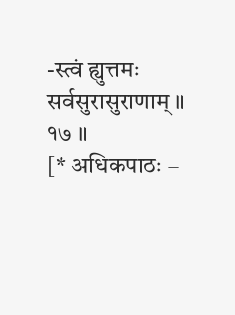-स्त्वं ह्युत्तमः सर्वसुरासुराणाम् ॥ १७ ॥
[* अधिकपाठः –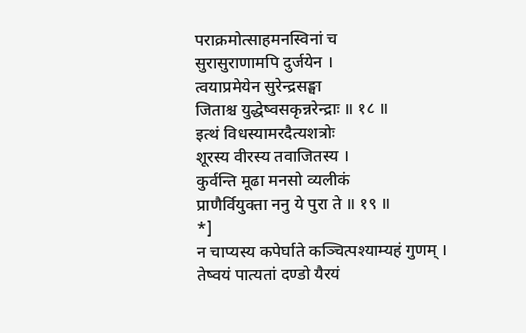पराक्रमोत्साहमनस्विनां च
सुरासुराणामपि दुर्जयेन ।
त्वयाप्रमेयेन सुरेन्द्रसङ्घा
जिताश्च युद्धेष्वसकृन्नरेन्द्राः ॥ १८ ॥
इत्थं विधस्यामरदैत्यशत्रोः
शूरस्य वीरस्य तवाजितस्य ।
कुर्वन्ति मूढा मनसो व्यलीकं
प्राणैर्वियुक्ता ननु ये पुरा ते ॥ १९ ॥
*]
न चाप्यस्य कपेर्घाते कञ्चित्पश्याम्यहं गुणम् ।
तेष्वयं पात्यतां दण्डो यैरयं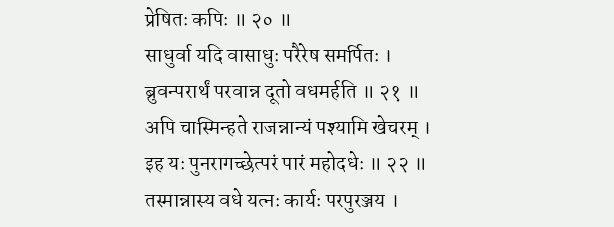प्रेषितः कपिः ॥ २० ॥
साधुर्वा यदि वासाधुः परैरेष समर्पितः ।
ब्रुवन्परार्थं परवान्न दूतो वधमर्हति ॥ २१ ॥
अपि चास्मिन्हते राजन्नान्यं पश्यामि खेचरम् ।
इह यः पुनरागच्छेत्परं पारं महोदधेः ॥ २२ ॥
तस्मान्नास्य वधे यत्नः कार्यः परपुरञ्जय ।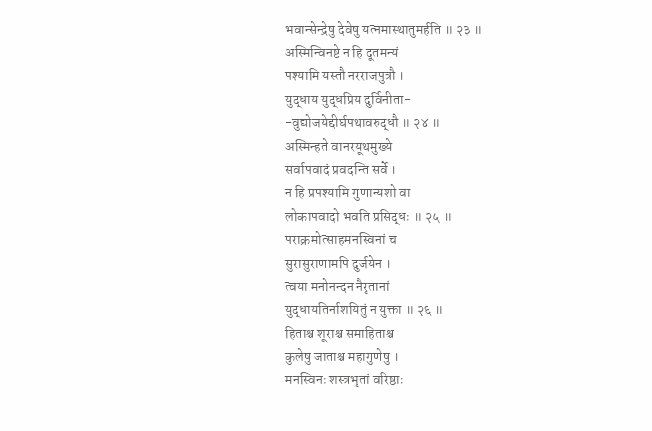भवान्सेन्द्रेषु देवेषु यत्नमास्थातुमर्हति ॥ २३ ॥
अस्मिन्विनष्टे न हि दूतमन्यं
पश्यामि यस्तौ नरराजपुत्रौ ।
युद्धाय युद्धप्रिय दुर्विनीता-
-वुद्योजयेद्दीर्घपथावरुद्धौ ॥ २४ ॥
अस्मिन्हते वानरयूथमुख्ये
सर्वापवादं प्रवदन्ति सर्वे ।
न हि प्रपश्यामि गुणान्यशो वा
लोकापवादो भवति प्रसिद्धः ॥ २५ ॥
पराक्रमोत्साहमनस्विनां च
सुरासुराणामपि दुर्जयेन ।
त्वया मनोनन्दन नैरृतानां
युद्धायतिर्नाशयितुं न युक्ता ॥ २६ ॥
हिताश्च शूराश्च समाहिताश्च
कुलेषु जाताश्च महागुणेषु ।
मनस्विनः शस्त्रभृतां वरिष्ठाः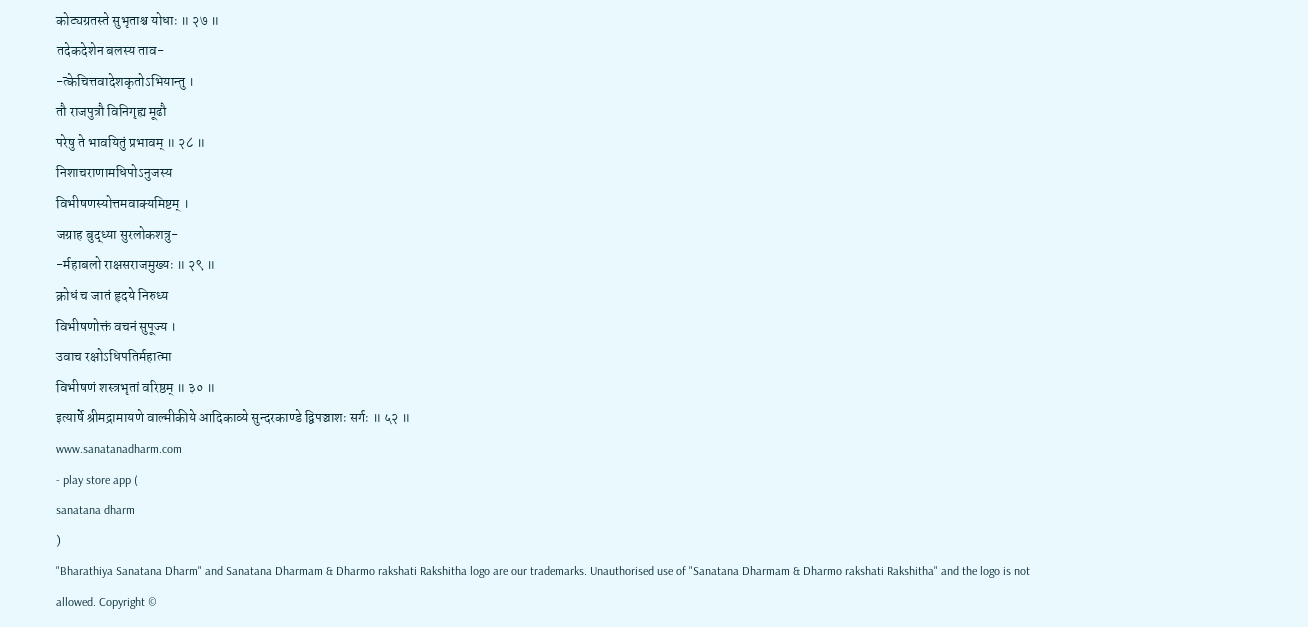कोट्यग्रतस्ते सुभृताश्च योधाः ॥ २७ ॥
तदेकदेशेन बलस्य ताव-
-त्केचित्तवादेशकृतोऽभियान्तु ।
तौ राजपुत्रौ विनिगृह्य मूढौ
परेषु ते भावयितुं प्रभावम् ॥ २८ ॥
निशाचराणामधिपोऽनुजस्य
विभीषणस्योत्तमवाक्यमिष्टम् ।
जग्राह बुद्ध्या सुरलोकशत्रु-
-र्महाबलो राक्षसराजमुख्यः ॥ २९ ॥
क्रोधं च जातं हृदये निरुध्य
विभीषणोक्तं वचनं सुपूज्य ।
उवाच रक्षोऽधिपतिर्महात्मा
विभीषणं शस्त्रभृतां वरिष्ठम् ॥ ३० ॥
इत्यार्षे श्रीमद्रामायणे वाल्मीकीये आदिकाव्ये सुन्दरकाण्डे द्विपञ्चाशः सर्गः ॥ ५२ ॥
www.sanatanadharm.com
- play store app (
sanatana dharm
)
"Bharathiya Sanatana Dharm" and Sanatana Dharmam & Dharmo rakshati Rakshitha logo are our trademarks. Unauthorised use of "Sanatana Dharmam & Dharmo rakshati Rakshitha" and the logo is not allowed. Copyright ©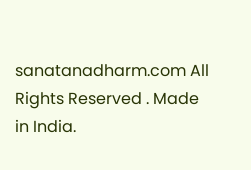sanatanadharm.com All Rights Reserved . Made in India.